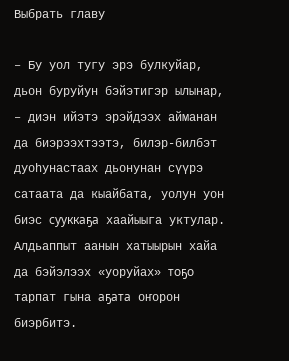Выбрать главу

– Бу уол тугу эрэ булкуйар, дьон буруйун бэйэтигэр ылынар, – диэн ийэтэ эрэйдээх айманан да биэрээхтээтэ, билэр-билбэт дуоһунастаах дьонунан сүүрэ сатаата да кыайбата, уолун уон биэс сууккаҕа хаайыыга уктулар. Алдьаппыт аанын хатыырын хайа да бэйэлээх «уоруйах» тоҕо тарпат гына аҕата оҥорон биэрбитэ.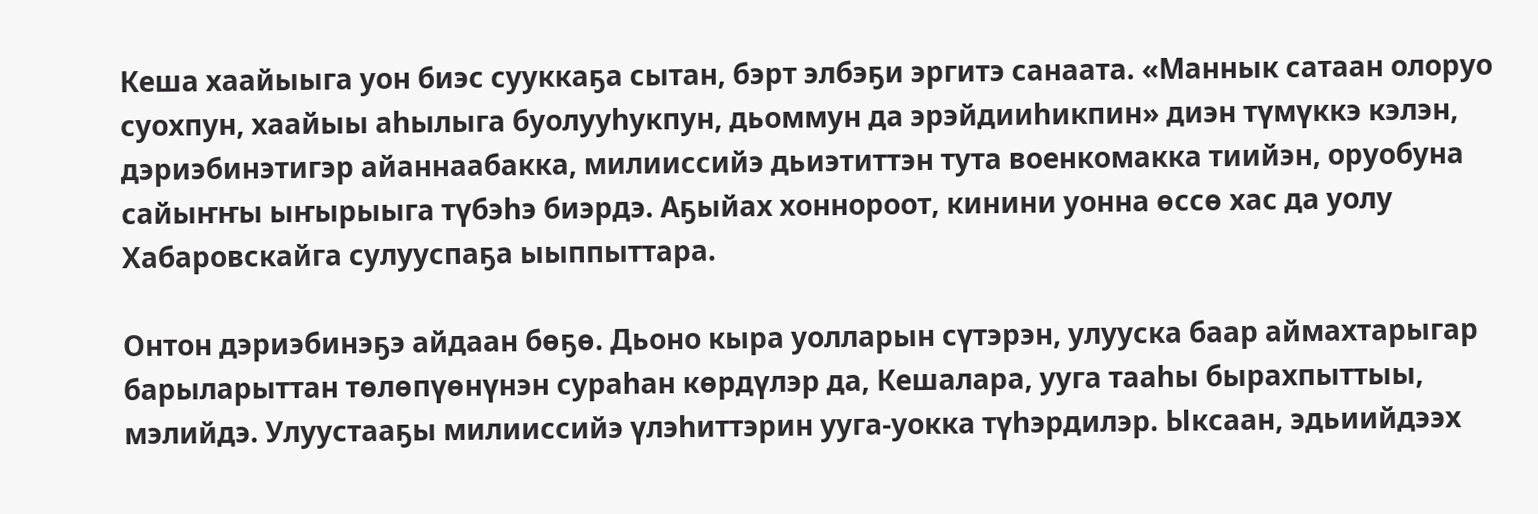Кеша хаайыыга уон биэс сууккаҕа сытан, бэрт элбэҕи эргитэ санаата. «Маннык сатаан олоруо суохпун, хаайыы аһылыга буолууһукпун, дьоммун да эрэйдииһикпин» диэн түмүккэ кэлэн, дэриэбинэтигэр айаннаабакка, милииссийэ дьиэтиттэн тута военкомакка тиийэн, оруобуна сайыҥҥы ыҥырыыга түбэһэ биэрдэ. Аҕыйах хоннороот, кинини уонна өссө хас да уолу Хабаровскайга сулууспаҕа ыыппыттара.

Онтон дэриэбинэҕэ айдаан бөҕө. Дьоно кыра уолларын сүтэрэн, улууска баар аймахтарыгар барыларыттан төлөпүөнүнэн сураһан көрдүлэр да, Кешалара, ууга тааһы бырахпыттыы, мэлийдэ. Улуустааҕы милииссийэ үлэһиттэрин ууга-уокка түһэрдилэр. Ыксаан, эдьиийдээх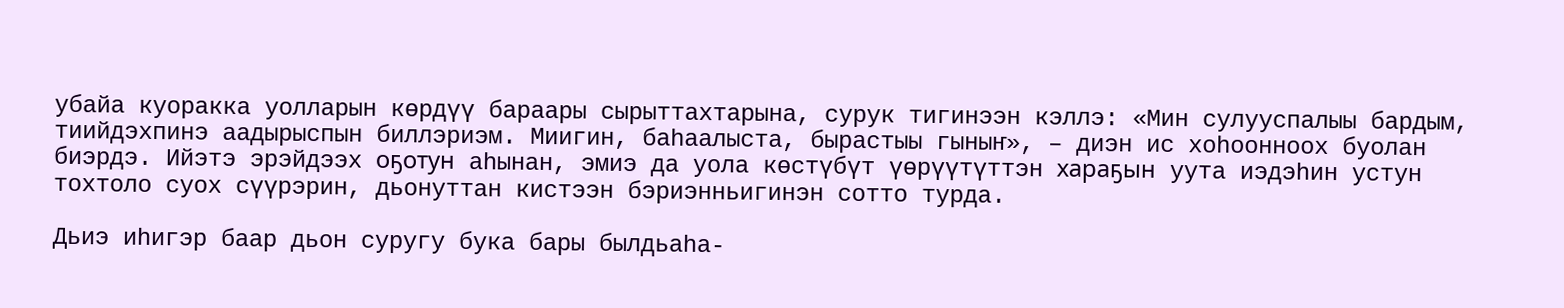убайа куоракка уолларын көрдүү бараары сырыттахтарына, сурук тигинээн кэллэ: «Мин сулууспалыы бардым, тиийдэхпинэ аадырыспын биллэриэм. Миигин, баһаалыста, бырастыы гыныҥ», – диэн ис хоһоонноох буолан биэрдэ. Ийэтэ эрэйдээх оҕотун аһынан, эмиэ да уола көстүбүт үөрүүтүттэн хараҕын уута иэдэһин устун тохтоло суох сүүрэрин, дьонуттан кистээн бэриэнньигинэн сотто турда.

Дьиэ иһигэр баар дьон суругу бука бары былдьаһа-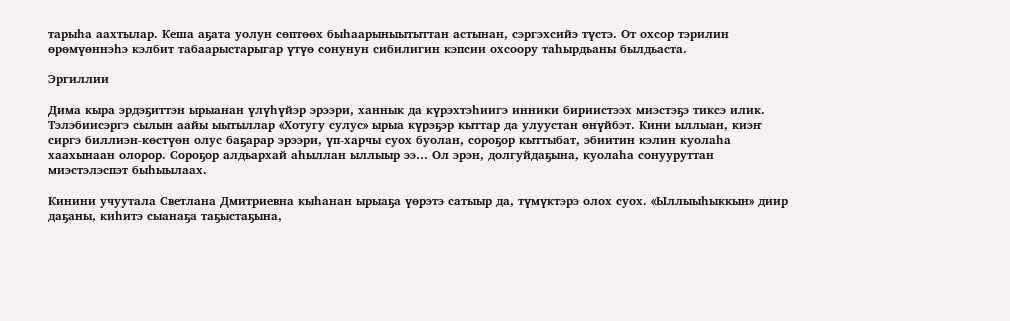тарыһа аахтылар. Кеша аҕата уолун сөптөөх быһаарыныытыттан астынан, сэргэхсийэ түстэ. От охсор тэрилин өрөмүөннэһэ кэлбит табаарыстарыгар үтүө сонунун сибилигин кэпсии охсоору таһырдьаны былдьаста.

Эргиллии

Дима кыра эрдэҕиттэн ырыанан үлүһүйэр эрээри, ханнык да күрэхтэһиигэ инники бириистээх миэстэҕэ тиксэ илик. Тэлэбиисэргэ сылын аайы ыытыллар «Хотугу сулус» ырыа күрэҕэр кыттар да улуустан өнүйбэт. Кини ыллыан, киэҥ сиргэ биллиэн-көстүөн олус баҕарар эрээри, үп-харчы суох буолан, сороҕор кыттыбат, эбиитин кэлин куолаһа хаахынаан олорор. Сороҕор алдьархай аһыллан ыллыыр ээ… Ол эрэн, долгуйдаҕына, куолаһа сонууруттан миэстэлэспэт быһыылаах.

Кинини учуутала Светлана Дмитриевна кыһанан ырыаҕа үөрэтэ сатыыр да, түмүктэрэ олох суох. «Ыллыыһыккын» диир даҕаны, киһитэ сыанаҕа таҕыстаҕына,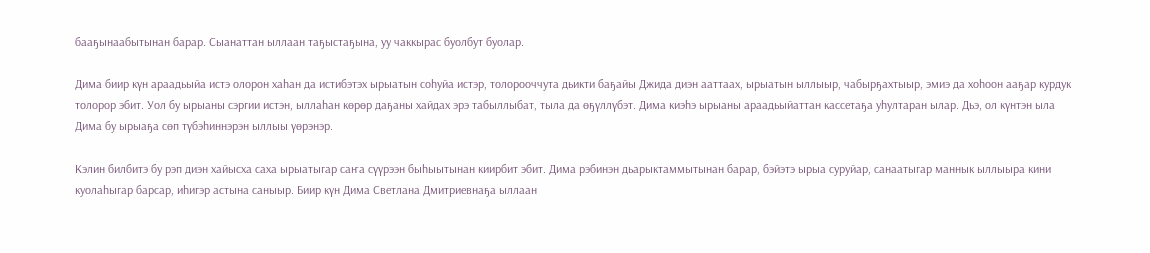бааҕынаабытынан барар. Сыанаттан ыллаан таҕыстаҕына, уу чаккырас буолбут буолар.

Дима биир күн араадьыйа истэ олорон хаһан да истибэтэх ырыатын соһуйа истэр, толорооччута дьикти баҕайы Джида диэн ааттаах, ырыатын ыллыыр, чабырҕахтыыр, эмиэ да хоһоон ааҕар курдук толорор эбит. Уол бу ырыаны сэргии истэн, ыллаһан көрөр даҕаны хайдах эрэ табыллыбат, тыла да өҕүллүбэт. Дима киэһэ ырыаны араадьыйаттан кассетаҕа уһултаран ылар. Дьэ, ол күнтэн ыла Дима бу ырыаҕа сөп түбэһиннэрэн ыллыы үөрэнэр.

Кэлин билбитэ бу рэп диэн хайысха саха ырыатыгар саҥа сүүрээн быһыытынан киирбит эбит. Дима рэбинэн дьарыктаммытынан барар, бэйэтэ ырыа суруйар, санаатыгар маннык ыллыыра кини куолаһыгар барсар, иһигэр астына саныыр. Биир күн Дима Светлана Дмитриевнаҕа ыллаан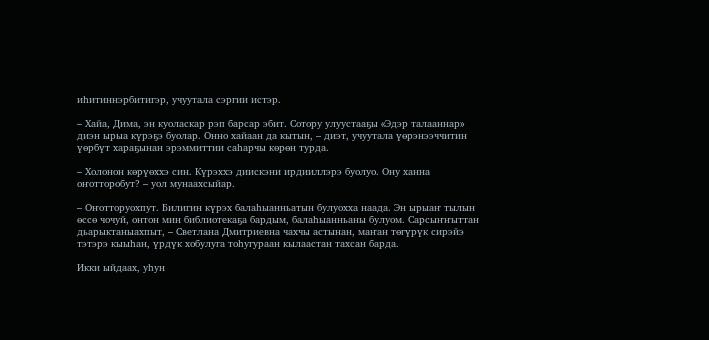иһитиннэрбитигэр, учуутала сэргии истэр.

– Хайа, Дима, эн куоласкар рэп барсар эбит. Сотору улуустааҕы «Эдэр талааннар» диэн ырыа күрэҕэ буолар. Онно хайаан да кытын, – диэт, учуутала үөрэнээччитин үөрбүт хараҕынан эрэммиттии саһарчы көрөн турда.

– Холонон көрүөххэ син. Күрэххэ диискэни ирдииллэрэ буолуо. Ону ханна оҥотторобут? – уол мунаахсыйар.

– Оҥотторуохпут. Билигин күрэх балаһыанньатын булуохха наада. Эн ырыаҥ тылын өссө чочуй, онтон мин библиотекаҕа бардым, балаһыанньаны булуом. Сарсыҥҥыттан дьарыктаныахпыт, – Светлана Дмитриевна чахчы астынан, маҥан төгүрүк сирэйэ тэтэрэ кыыһан, үрдүк хобулуга тоһугураан кылаастан тахсан барда.

Икки ыйдаах, уһун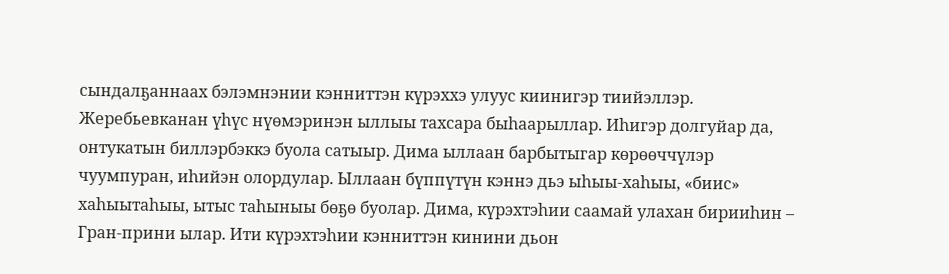сындалҕаннаах бэлэмнэнии кэнниттэн күрэххэ улуус киинигэр тиийэллэр. Жеребьевканан үһүс нүөмэринэн ыллыы тахсара быһаарыллар. Иһигэр долгуйар да, онтукатын биллэрбэккэ буола сатыыр. Дима ыллаан барбытыгар көрөөччүлэр чуумпуран, иһийэн олордулар. Ыллаан бүппүтүн кэннэ дьэ ыһыы-хаһыы, «биис» хаһыытаһыы, ытыс таһыныы бөҕө буолар. Дима, күрэхтэһии саамай улахан бирииһин – Гран-прини ылар. Ити күрэхтэһии кэнниттэн кинини дьон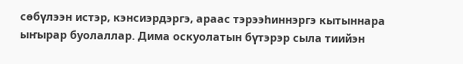сөбүлээн истэр, кэнсиэрдэргэ, араас тэрээһиннэргэ кытыннара ыҥырар буолаллар. Дима оскуолатын бүтэрэр сыла тиийэн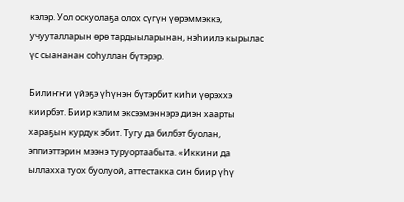кэлэр. Уол оскуолаҕа олох сүгүн үөрэммэккэ, учууталларын өрө тардыыларынан, нэһиилэ кырылас үс сыананан соһуллан бүтэрэр.

Билиҥҥи үйэҕэ үһүнэн бүтэрбит киһи үөрэххэ киирбэт. Биир кэлим эксээмэннэрэ диэн хаарты хараҕын курдук эбит. Тугу да билбэт буолан, эппиэттэрин мээнэ туруортаабыта. «Иккини да ыллахха туох буолуой, аттестакка син биир үһү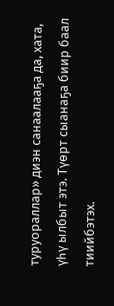туруораллар» диэн санаалааҕа да, хата, үһү ылбыт этэ. Түөрт сыанаҕа биир баал тиийбэтэх.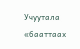Учуутала «бааттаах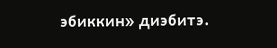эбиккин» диэбитэ.